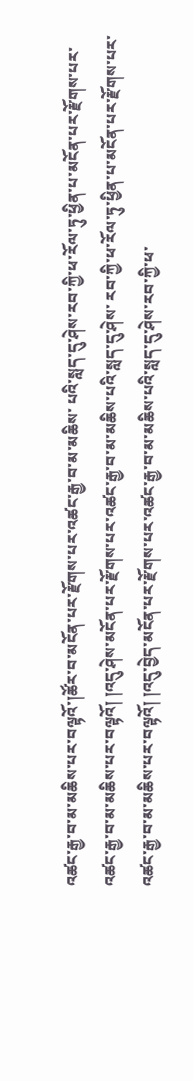འཚང་རྒྱ་བ་མ་མཆིས་པར་བལྟའོ་།ཚོར་བ་མངོན་པར་རྫོགས་པར་འཚང་རྒྱ་བ་མ་མཆིས་ པའི་སླད་དུ་ཤེས་རབ་ཀྱི་ཕ་རོལ་ཏུ་ཕྱིན་པ་མངོན་པར་རྫོགས་པར་འཚང་རྒྱ་བ་མ་མཆིས་པར་བལྟའོ། །འདུ་ཤེས་མངོན་པར་རྫོགས་པར་འཚང་རྒྱ་བ་མ་མཆིས་པའི་སླད་དུ་ཤེས་ རབ་ཀྱི་ཕ་རོལ་ཏུ་ཕྱིན་པ་མངོན་པར་རྫོགས་པར་འཚང་རྒྱ་བ་མ་མཆིས་པར་བལྟའོ། །འདུ་བྱེད་མངོན་པར་རྫོགས་པར་འཚང་རྒྱ་བ་མ་མཆིས་པའི་སླད་དུ་ཤེས་རབ་ཀྱི་ཕ་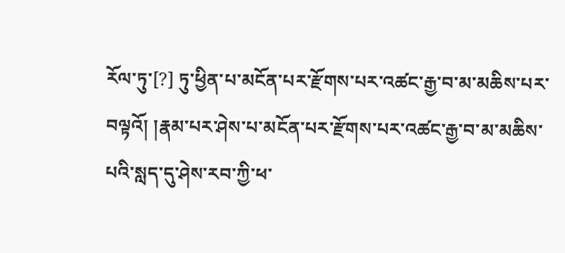རོལ་ཏུ་[?] ཏུ་ཕྱིན་པ་མངོན་པར་རྫོགས་པར་འཚང་རྒྱ་བ་མ་མཆིས་པར་བལྟའོ། །རྣམ་པར་ཤེས་པ་མངོན་པར་རྫོགས་པར་འཚང་རྒྱ་བ་མ་མཆིས་པའི་སླད་དུ་ཤེས་རབ་ཀྱི་ཕ་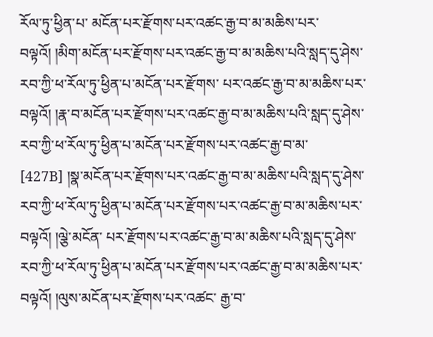རོལ་ཏུ་ཕྱིན་པ་ མངོན་པར་རྫོགས་པར་འཚང་རྒྱ་བ་མ་མཆིས་པར་བལྟའོ། །མིག་མངོན་པར་རྫོགས་པར་འཚང་རྒྱ་བ་མ་མཆིས་པའི་སླད་དུ་ཤེས་རབ་ཀྱི་ཕ་རོལ་ཏུ་ཕྱིན་པ་མངོན་པར་རྫོགས་ པར་འཚང་རྒྱ་བ་མ་མཆིས་པར་བལྟའོ། །རྣ་བ་མངོན་པར་རྫོགས་པར་འཚང་རྒྱ་བ་མ་མཆིས་པའི་སླད་དུ་ཤེས་རབ་ཀྱི་ཕ་རོལ་ཏུ་ཕྱིན་པ་མངོན་པར་རྫོགས་པར་འཚང་རྒྱ་བ་མ་ [427B] །སྣ་མངོན་པར་རྫོགས་པར་འཚང་རྒྱ་བ་མ་མཆིས་པའི་སླད་དུ་ཤེས་རབ་ཀྱི་ཕ་རོལ་ཏུ་ཕྱིན་པ་མངོན་པར་རྫོགས་པར་འཚང་རྒྱ་བ་མ་མཆིས་པར་བལྟའོ། །ལྕེ་མངོན་ པར་རྫོགས་པར་འཚང་རྒྱ་བ་མ་མཆིས་པའི་སླད་དུ་ཤེས་རབ་ཀྱི་ཕ་རོལ་ཏུ་ཕྱིན་པ་མངོན་པར་རྫོགས་པར་འཚང་རྒྱ་བ་མ་མཆིས་པར་བལྟའོ། །ལུས་མངོན་པར་རྫོགས་པར་འཚང་ རྒྱ་བ་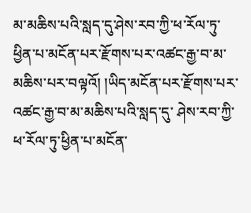མ་མཆིས་པའི་སླད་དུ་ཤེས་རབ་ཀྱི་ཕ་རོལ་ཏུ་ཕྱིན་པ་མངོན་པར་རྫོགས་པར་འཚང་རྒྱ་བ་མ་མཆིས་པར་བལྟའོ། །ཡིད་མངོན་པར་རྫོགས་པར་འཚང་རྒྱ་བ་མ་མཆིས་པའི་སླད་དུ་ ཤེས་རབ་ཀྱི་ཕ་རོལ་ཏུ་ཕྱིན་པ་མངོན་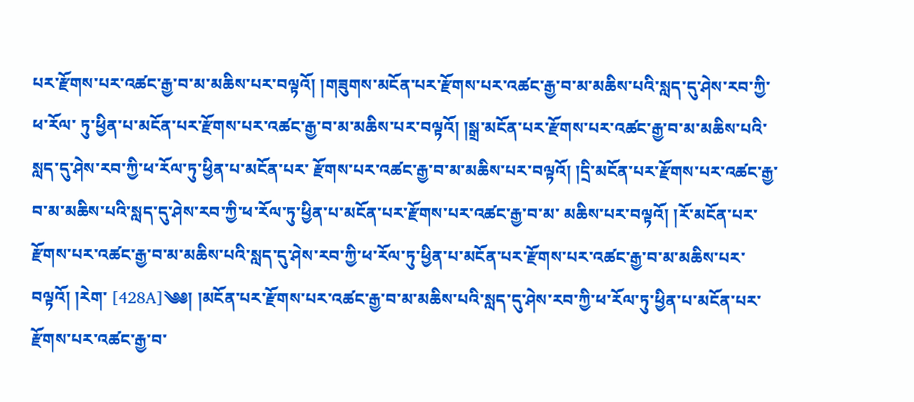པར་རྫོགས་པར་འཚང་རྒྱ་བ་མ་མཆིས་པར་བལྟའོ། །གཟུགས་མངོན་པར་རྫོགས་པར་འཚང་རྒྱ་བ་མ་མཆིས་པའི་སླད་དུ་ཤེས་རབ་ཀྱི་ཕ་རོལ་ ཏུ་ཕྱིན་པ་མངོན་པར་རྫོགས་པར་འཚང་རྒྱ་བ་མ་མཆིས་པར་བལྟའོ། །སྒྲ་མངོན་པར་རྫོགས་པར་འཚང་རྒྱ་བ་མ་མཆིས་པའི་སླད་དུ་ཤེས་རབ་ཀྱི་ཕ་རོལ་ཏུ་ཕྱིན་པ་མངོན་པར་ རྫོགས་པར་འཚང་རྒྱ་བ་མ་མཆིས་པར་བལྟའོ། །དྲི་མངོན་པར་རྫོགས་པར་འཚང་རྒྱ་བ་མ་མཆིས་པའི་སླད་དུ་ཤེས་རབ་ཀྱི་ཕ་རོལ་ཏུ་ཕྱིན་པ་མངོན་པར་རྫོགས་པར་འཚང་རྒྱ་བ་མ་ མཆིས་པར་བལྟའོ། །རོ་མངོན་པར་རྫོགས་པར་འཚང་རྒྱ་བ་མ་མཆིས་པའི་སླད་དུ་ཤེས་རབ་ཀྱི་ཕ་རོལ་ཏུ་ཕྱིན་པ་མངོན་པར་རྫོགས་པར་འཚང་རྒྱ་བ་མ་མཆིས་པར་བལྟའོ། །རེག་ [428A]༄༅། །མངོན་པར་རྫོགས་པར་འཚང་རྒྱ་བ་མ་མཆིས་པའི་སླད་དུ་ཤེས་རབ་ཀྱི་ཕ་རོལ་ཏུ་ཕྱིན་པ་མངོན་པར་རྫོགས་པར་འཚང་རྒྱ་བ་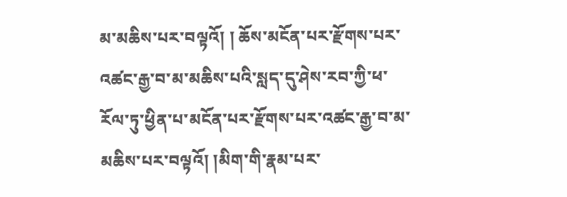མ་མཆིས་པར་བལྟའོ། ། ཆོས་མངོན་པར་རྫོགས་པར་འཚང་རྒྱ་བ་མ་མཆིས་པའི་སླད་དུ་ཤེས་རབ་ཀྱི་ཕ་རོལ་ཏུ་ཕྱིན་པ་མངོན་པར་རྫོགས་པར་འཚང་རྒྱ་བ་མ་མཆིས་པར་བལྟའོ། །མིག་གི་རྣམ་པར་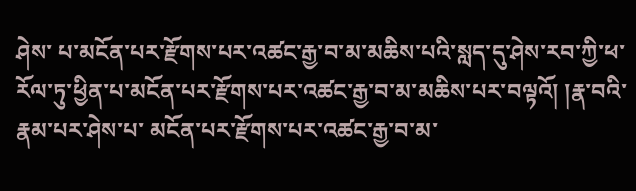ཤེས་ པ་མངོན་པར་རྫོགས་པར་འཚང་རྒྱ་བ་མ་མཆིས་པའི་སླད་དུ་ཤེས་རབ་ཀྱི་ཕ་རོལ་ཏུ་ཕྱིན་པ་མངོན་པར་རྫོགས་པར་འཚང་རྒྱ་བ་མ་མཆིས་པར་བལྟའོ། །རྣ་བའི་རྣམ་པར་ཤེས་པ་ མངོན་པར་རྫོགས་པར་འཚང་རྒྱ་བ་མ་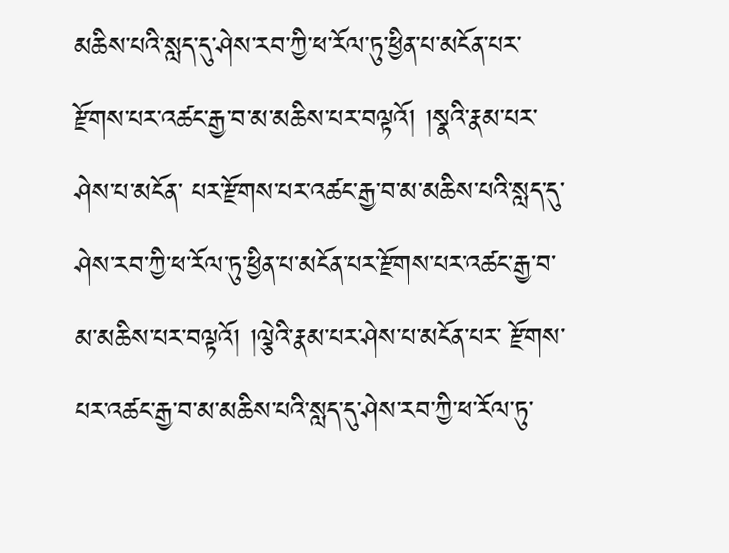མཆིས་པའི་སླད་དུ་ཤེས་རབ་ཀྱི་ཕ་རོལ་ཏུ་ཕྱིན་པ་མངོན་པར་རྫོགས་པར་འཚང་རྒྱ་བ་མ་མཆིས་པར་བལྟའོ། །སྣའི་རྣམ་པར་ཤེས་པ་མངོན་ པར་རྫོགས་པར་འཚང་རྒྱ་བ་མ་མཆིས་པའི་སླད་དུ་ཤེས་རབ་ཀྱི་ཕ་རོལ་ཏུ་ཕྱིན་པ་མངོན་པར་རྫོགས་པར་འཚང་རྒྱ་བ་མ་མཆིས་པར་བལྟའོ། །ལྕེའི་རྣམ་པར་ཤེས་པ་མངོན་པར་ རྫོགས་པར་འཚང་རྒྱ་བ་མ་མཆིས་པའི་སླད་དུ་ཤེས་རབ་ཀྱི་ཕ་རོལ་ཏུ་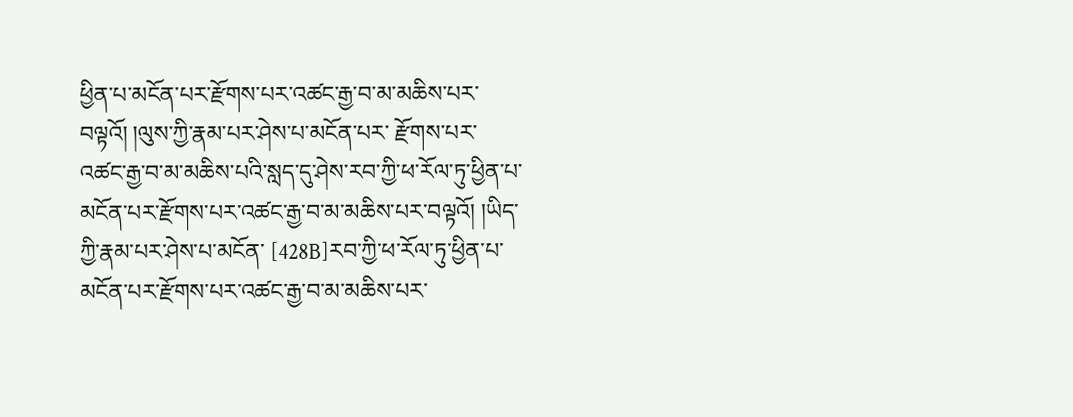ཕྱིན་པ་མངོན་པར་རྫོགས་པར་འཚང་རྒྱ་བ་མ་མཆིས་པར་བལྟའོ། །ལུས་ཀྱི་རྣམ་པར་ཤེས་པ་མངོན་པར་ རྫོགས་པར་འཚང་རྒྱ་བ་མ་མཆིས་པའི་སླད་དུ་ཤེས་རབ་ཀྱི་ཕ་རོལ་ཏུ་ཕྱིན་པ་མངོན་པར་རྫོགས་པར་འཚང་རྒྱ་བ་མ་མཆིས་པར་བལྟའོ། །ཡིད་ཀྱི་རྣམ་པར་ཤེས་པ་མངོན་ [428B]རབ་ཀྱི་ཕ་རོལ་ཏུ་ཕྱིན་པ་མངོན་པར་རྫོགས་པར་འཚང་རྒྱ་བ་མ་མཆིས་པར་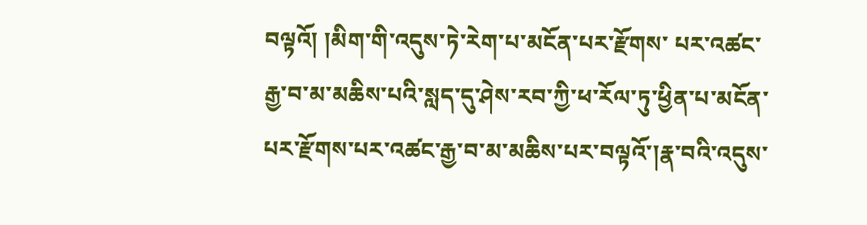བལྟའོ། །མིག་གི་འདུས་ཏེ་རེག་པ་མངོན་པར་རྫོགས་ པར་འཚང་རྒྱ་བ་མ་མཆིས་པའི་སླད་དུ་ཤེས་རབ་ཀྱི་ཕ་རོལ་ཏུ་ཕྱིན་པ་མངོན་པར་རྫོགས་པར་འཚང་རྒྱ་བ་མ་མཆིས་པར་བལྟའོ་།རྣ་བའི་འདུས་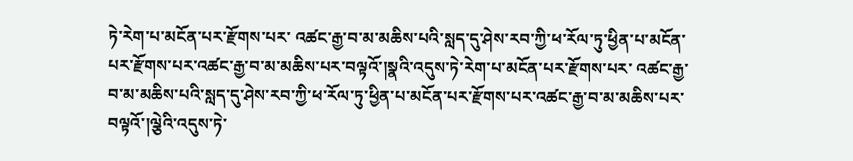ཏེ་རེག་པ་མངོན་པར་རྫོགས་པར་ འཚང་རྒྱ་བ་མ་མཆིས་པའི་སླད་དུ་ཤེས་རབ་ཀྱི་ཕ་རོལ་ཏུ་ཕྱིན་པ་མངོན་པར་རྫོགས་པར་འཚང་རྒྱ་བ་མ་མཆིས་པར་བལྟའོ་།སྣའི་འདུས་ཏེ་རེག་པ་མངོན་པར་རྫོགས་པར་ འཚང་རྒྱ་བ་མ་མཆིས་པའི་སླད་དུ་ཤེས་རབ་ཀྱི་ཕ་རོལ་ཏུ་ཕྱིན་པ་མངོན་པར་རྫོགས་པར་འཚང་རྒྱ་བ་མ་མཆིས་པར་བལྟའོ་།ལྕེའི་འདུས་ཏེ་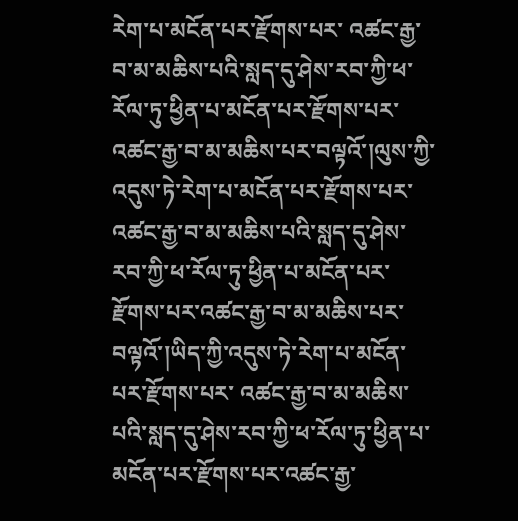རེག་པ་མངོན་པར་རྫོགས་པར་ འཚང་རྒྱ་བ་མ་མཆིས་པའི་སླད་དུ་ཤེས་རབ་ཀྱི་ཕ་རོལ་ཏུ་ཕྱིན་པ་མངོན་པར་རྫོགས་པར་འཚང་རྒྱ་བ་མ་མཆིས་པར་བལྟའོ་།ལུས་ཀྱི་འདུས་ཏེ་རེག་པ་མངོན་པར་རྫོགས་པར་ འཚང་རྒྱ་བ་མ་མཆིས་པའི་སླད་དུ་ཤེས་རབ་ཀྱི་ཕ་རོལ་ཏུ་ཕྱིན་པ་མངོན་པར་རྫོགས་པར་འཚང་རྒྱ་བ་མ་མཆིས་པར་བལྟའོ་།ཡིད་ཀྱི་འདུས་ཏེ་རེག་པ་མངོན་པར་རྫོགས་པར་ འཚང་རྒྱ་བ་མ་མཆིས་པའི་སླད་དུ་ཤེས་རབ་ཀྱི་ཕ་རོལ་ཏུ་ཕྱིན་པ་མངོན་པར་རྫོགས་པར་འཚང་རྒྱ་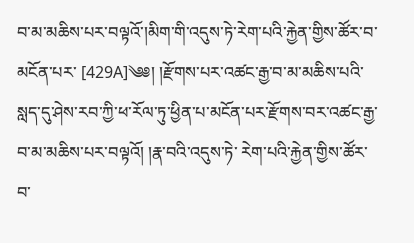བ་མ་མཆིས་པར་བལྟའོ་།མིག་གི་འདུས་ཏེ་རེག་པའི་རྐྱེན་གྱིས་ཚོར་བ་མངོན་པར་ [429A]༄༅། །རྫོགས་པར་འཚང་རྒྱ་བ་མ་མཆིས་པའི་སླད་དུ་ཤེས་རབ་ཀྱི་ཕ་རོལ་ཏུ་ཕྱིན་པ་མངོན་པར་རྫོགས་བར་འཚང་རྒྱ་བ་མ་མཆིས་པར་བལྟའོ། །རྣ་བའི་འདུས་ཏེ་ རེག་པའི་རྐྱེན་གྱིས་ཚོར་བ་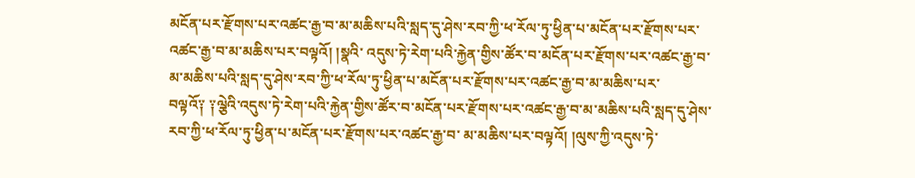མངོན་པར་རྫོགས་པར་འཚང་རྒྱ་བ་མ་མཆིས་པའི་སླད་དུ་ཤེས་རབ་ཀྱི་ཕ་རོལ་ཏུ་ཕྱིན་པ་མངོན་པར་རྫོགས་པར་འཚང་རྒྱ་བ་མ་མཆིས་པར་བལྟའོ། །སྣའི་ འདུས་ཏེ་རེག་པའི་རྐྱེན་གྱིས་ཚོར་བ་མངོན་པར་རྫོགས་པར་འཚང་རྒྱ་བ་མ་མཆིས་པའི་སླད་དུ་ཤེས་རབ་ཀྱི་ཕ་རོལ་ཏུ་ཕྱིན་པ་མངོན་པར་རྫོགས་པར་འཚང་རྒྱ་བ་མ་མཆིས་པར་ བལྟའོ༑ ༑ལྕེའི་འདུས་ཏེ་རེག་པའི་རྐྱེན་གྱིས་ཚོར་བ་མངོན་པར་རྫོགས་པར་འཚང་རྒྱ་བ་མ་མཆིས་པའི་སླད་དུ་ཤེས་རབ་ཀྱི་ཕ་རོལ་ཏུ་ཕྱིན་པ་མངོན་པར་རྫོགས་པར་འཚང་རྒྱ་བ་ མ་མཆིས་པར་བལྟའོ། །ལུས་ཀྱི་འདུས་ཏེ་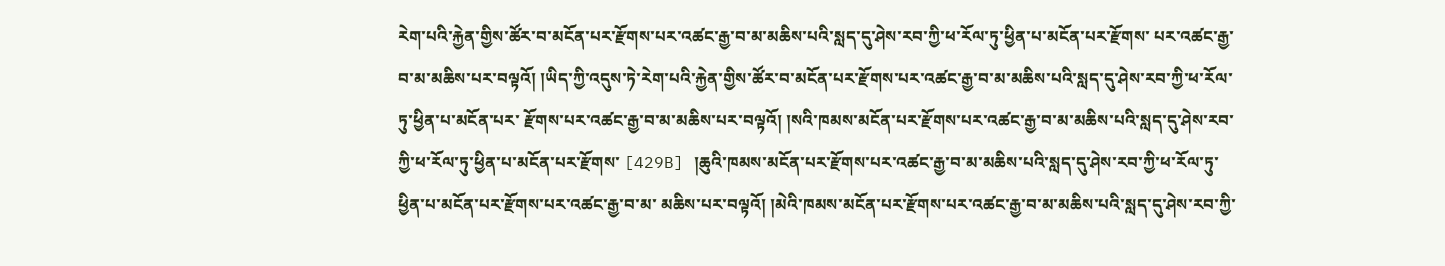རེག་པའི་རྐྱེན་གྱིས་ཚོར་བ་མངོན་པར་རྫོགས་པར་འཚང་རྒྱ་བ་མ་མཆིས་པའི་སླད་དུ་ཤེས་རབ་ཀྱི་ཕ་རོལ་ཏུ་ཕྱིན་པ་མངོན་པར་རྫོགས་ པར་འཚང་རྒྱ་བ་མ་མཆིས་པར་བལྟའོ། །ཡིད་ཀྱི་འདུས་ཏེ་རེག་པའི་རྐྱེན་གྱིས་ཚོར་བ་མངོན་པར་རྫོགས་པར་འཚང་རྒྱ་བ་མ་མཆིས་པའི་སླད་དུ་ཤེས་རབ་ཀྱི་ཕ་རོལ་ཏུ་ཕྱིན་པ་མངོན་པར་ རྫོགས་པར་འཚང་རྒྱ་བ་མ་མཆིས་པར་བལྟའོ། །སའི་ཁམས་མངོན་པར་རྫོགས་པར་འཚང་རྒྱ་བ་མ་མཆིས་པའི་སླད་དུ་ཤེས་རབ་ཀྱི་ཕ་རོལ་ཏུ་ཕྱིན་པ་མངོན་པར་རྫོགས་ [429B] །ཆུའི་ཁམས་མངོན་པར་རྫོགས་པར་འཚང་རྒྱ་བ་མ་མཆིས་པའི་སླད་དུ་ཤེས་རབ་ཀྱི་ཕ་རོལ་ཏུ་ཕྱིན་པ་མངོན་པར་རྫོགས་པར་འཚང་རྒྱ་བ་མ་ མཆིས་པར་བལྟའོ། །མེའི་ཁམས་མངོན་པར་རྫོགས་པར་འཚང་རྒྱ་བ་མ་མཆིས་པའི་སླད་དུ་ཤེས་རབ་ཀྱི་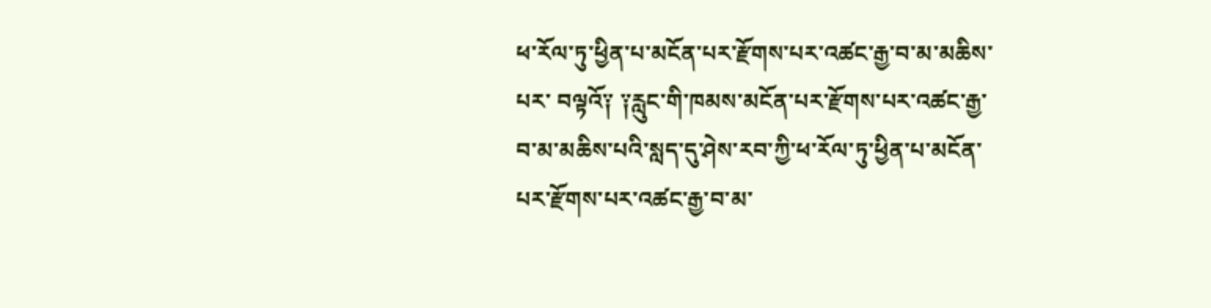ཕ་རོལ་ཏུ་ཕྱིན་པ་མངོན་པར་རྫོགས་པར་འཚང་རྒྱ་བ་མ་མཆིས་པར་ བལྟའོ༑ ༑རླུང་གི་ཁམས་མངོན་པར་རྫོགས་པར་འཚང་རྒྱ་བ་མ་མཆིས་པའི་སླད་དུ་ཤེས་རབ་ཀྱི་ཕ་རོལ་ཏུ་ཕྱིན་པ་མངོན་པར་རྫོགས་པར་འཚང་རྒྱ་བ་མ་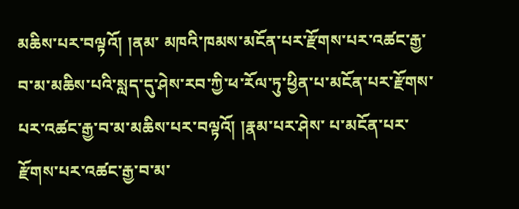མཆིས་པར་བལྟའོ། །ནམ་ མཁའི་ཁམས་མངོན་པར་རྫོགས་པར་འཚང་རྒྱ་བ་མ་མཆིས་པའི་སླད་དུ་ཤེས་རབ་ཀྱི་ཕ་རོལ་ཏུ་ཕྱིན་པ་མངོན་པར་རྫོགས་པར་འཚང་རྒྱ་བ་མ་མཆིས་པར་བལྟའོ། །རྣམ་པར་ཤེས་ པ་མངོན་པར་རྫོགས་པར་འཚང་རྒྱ་བ་མ་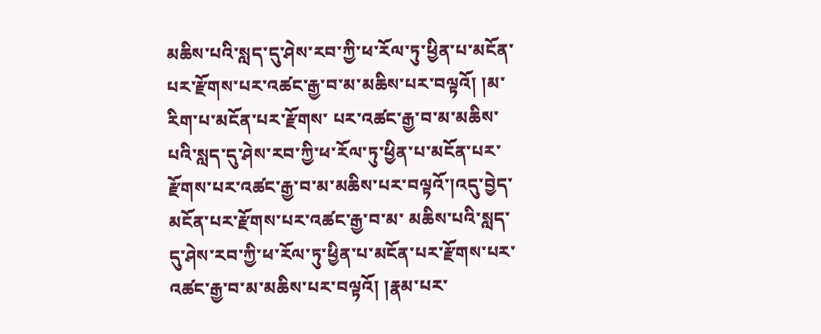མཆིས་པའི་སླད་དུ་ཤེས་རབ་ཀྱི་ཕ་རོལ་ཏུ་ཕྱིན་པ་མངོན་པར་རྫོགས་པར་འཚང་རྒྱ་བ་མ་མཆིས་པར་བལྟའོ། །མ་རིག་པ་མངོན་པར་རྫོགས་ པར་འཚང་རྒྱ་བ་མ་མཆིས་པའི་སླད་དུ་ཤེས་རབ་ཀྱི་ཕ་རོལ་ཏུ་ཕྱིན་པ་མངོན་པར་རྫོགས་པར་འཚང་རྒྱ་བ་མ་མཆིས་པར་བལྟའོ་།འདུ་བྱེད་མངོན་པར་རྫོགས་པར་འཚང་རྒྱ་བ་མ་ མཆིས་པའི་སླད་དུ་ཤེས་རབ་ཀྱི་ཕ་རོལ་ཏུ་ཕྱིན་པ་མངོན་པར་རྫོགས་པར་འཚང་རྒྱ་བ་མ་མཆིས་པར་བལྟའོ། །རྣམ་པར་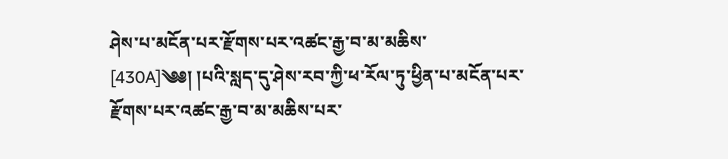ཤེས་པ་མངོན་པར་རྫོགས་པར་འཚང་རྒྱ་བ་མ་མཆིས་ [430A]༄༅། །པའི་སླད་དུ་ཤེས་རབ་ཀྱི་ཕ་རོལ་ཏུ་ཕྱིན་པ་མངོན་པར་རྫོགས་པར་འཚང་རྒྱ་བ་མ་མཆིས་པར་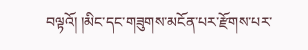བལྟའོ། །མིང་དང་གཟུགས་མངོན་པར་རྫོགས་པར་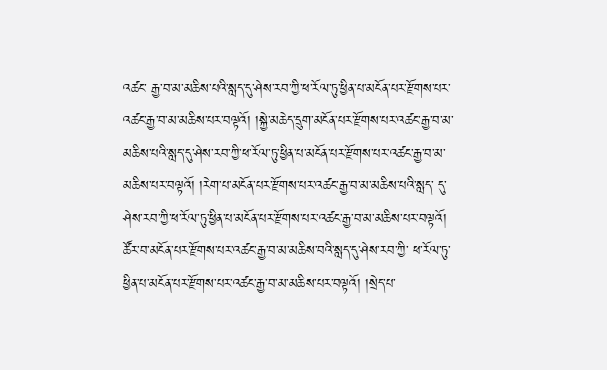འཚང་ རྒྱ་བ་མ་མཆིས་པའི་སླད་དུ་ཤེས་རབ་ཀྱི་ཕ་རོལ་ཏུ་ཕྱིན་པ་མངོན་པར་རྫོགས་པར་འཚང་རྒྱ་བ་མ་མཆིས་པར་བལྟའོ། །སྐྱེ་མཆེད་དྲུག་མངོན་པར་རྫོགས་པར་འཚང་རྒྱ་བ་མ་ མཆིས་པའི་སླད་དུ་ཤེས་རབ་ཀྱི་ཕ་རོལ་ཏུ་ཕྱིན་པ་མངོན་པར་རྫོགས་པར་འཚང་རྒྱ་བ་མ་མཆིས་པར་བལྟའོ། །རེག་པ་མངོན་པར་རྫོགས་པར་འཚང་རྒྱ་བ་མ་མཆིས་པའི་སླད་ དུ་ཤེས་རབ་ཀྱི་ཕ་རོལ་ཏུ་ཕྱིན་པ་མངོན་པར་རྫོགས་པར་འཚང་རྒྱ་བ་མ་མཆིས་པར་བལྟའོ། ཚོར་བ་མངོན་པར་རྫོགས་པར་འཚང་རྒྱ་བ་མ་མཆིས་བའི་སླད་དུ་ཤེས་རབ་ཀྱི་ ཕ་རོལ་ཏུ་ཕྱིན་པ་མངོན་པར་རྫོགས་པར་འཚང་རྒྱ་བ་མ་མཆིས་པར་བལྟའོ། །སྲེད་པ་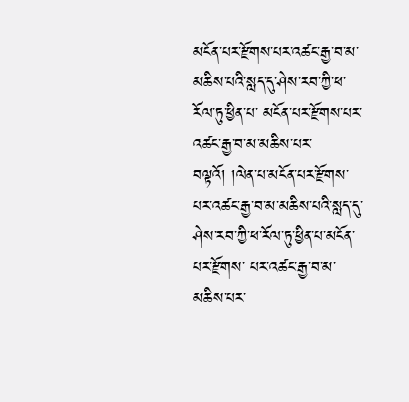མངོན་པར་རྫོགས་པར་འཚང་རྒྱ་བ་མ་མཆིས་པའི་སླད་དུ་ཤེས་རབ་ཀྱི་ཕ་རོལ་ཏུ་ཕྱིན་པ་ མངོན་པར་རྫོགས་པར་འཚང་རྒྱ་བ་མ་མཆིས་པར་བལྟའོ། །ལེན་པ་མངོན་པར་རྫོགས་པར་འཚང་རྒྱ་བ་མ་མཆིས་པའི་སླད་དུ་ཤེས་རབ་ཀྱི་ཕ་རོལ་ཏུ་ཕྱིན་པ་མངོན་པར་རྫོགས་ པར་འཚང་རྒྱ་བ་མ་མཆིས་པར་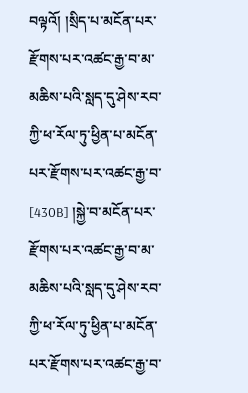བལྟའོ། །སྲིད་པ་མངོན་པར་རྫོགས་པར་འཚང་རྒྱ་བ་མ་མཆིས་པའི་སླད་དུ་ཤེས་རབ་ཀྱི་ཕ་རོལ་ཏུ་ཕྱིན་པ་མངོན་པར་རྫོགས་པར་འཚང་རྒྱ་བ་ [430B] །སྐྱེ་བ་མངོན་པར་རྫོགས་པར་འཚང་རྒྱ་བ་མ་མཆིས་པའི་སླད་དུ་ཤེས་རབ་ཀྱི་ཕ་རོལ་ཏུ་ཕྱིན་པ་མངོན་པར་རྫོགས་པར་འཚང་རྒྱ་བ་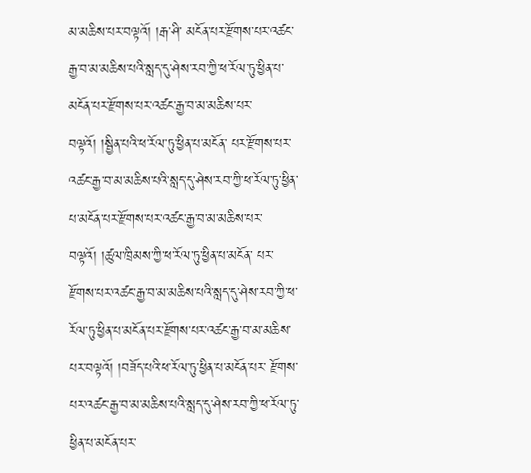མ་མཆིས་པར་བལྟའོ། །རྒ་ཤི་ མངོན་པར་རྫོགས་པར་འཚང་རྒྱ་བ་མ་མཆིས་པའི་སླད་དུ་ཤེས་རབ་ཀྱི་ཕ་རོལ་ཏུ་ཕྱིན་པ་མངོན་པར་རྫོགས་པར་འཚང་རྒྱ་བ་མ་མཆིས་པར་བལྟའོ། །སྦྱིན་པའི་ཕ་རོལ་ཏུ་ཕྱིན་པ་མངོན་ པར་རྫོགས་པར་འཚང་རྒྱ་བ་མ་མཆིས་པའི་སླད་དུ་ཤེས་རབ་ཀྱི་ཕ་རོལ་ཏུ་ཕྱིན་པ་མངོན་པར་རྫོགས་པར་འཚང་རྒྱ་བ་མ་མཆིས་པར་བལྟའོ། །ཚུལ་ཁྲིམས་ཀྱི་ཕ་རོལ་ཏུ་ཕྱིན་པ་མངོན་ པར་རྫོགས་པར་འཚང་རྒྱ་བ་མ་མཆིས་པའི་སླད་དུ་ཤེས་རབ་ཀྱི་ཕ་རོལ་ཏུ་ཕྱིན་པ་མངོན་པར་རྫོགས་པར་འཚང་རྒྱ་བ་མ་མཆིས་པར་བལྟའོ། །བཟོད་པའི་ཕ་རོལ་ཏུ་ཕྱིན་པ་མངོན་པར་ རྫོགས་པར་འཚང་རྒྱ་བ་མ་མཆིས་པའི་སླད་དུ་ཤེས་རབ་ཀྱི་ཕ་རོལ་ཏུ་ཕྱིན་པ་མངོན་པར་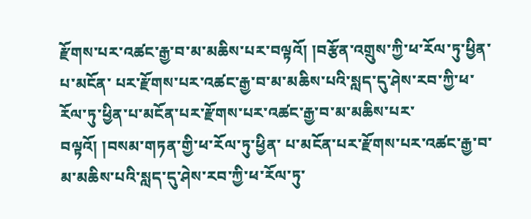རྫོགས་པར་འཚང་རྒྱ་བ་མ་མཆིས་པར་བལྟའོ། །བརྩོན་འགྲུས་ཀྱི་ཕ་རོལ་ཏུ་ཕྱིན་པ་མངོན་ པར་རྫོགས་པར་འཚང་རྒྱ་བ་མ་མཆིས་པའི་སླད་དུ་ཤེས་རབ་ཀྱི་ཕ་རོལ་ཏུ་ཕྱིན་པ་མངོན་པར་རྫོགས་པར་འཚང་རྒྱ་བ་མ་མཆིས་པར་བལྟའོ། །བསམ་གཏན་གྱི་ཕ་རོལ་ཏུ་ཕྱིན་ པ་མངོན་པར་རྫོགས་པར་འཚང་རྒྱ་བ་མ་མཆིས་པའི་སླད་དུ་ཤེས་རབ་ཀྱི་ཕ་རོལ་ཏུ་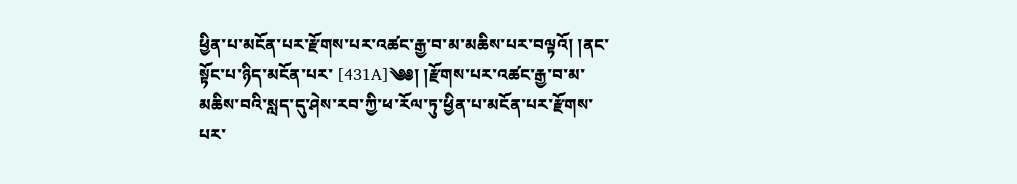ཕྱིན་པ་མངོན་པར་རྫོགས་པར་འཚང་རྒྱ་བ་མ་མཆིས་པར་བལྟའོ། །ནང་སྟོང་པ་ཉིད་མངོན་པར་ [431A]༄༅། །རྫོགས་པར་འཚང་རྒྱ་བ་མ་མཆིས་བའི་སླད་དུ་ཤེས་རབ་ཀྱི་ཕ་རོལ་ཏུ་ཕྱིན་པ་མངོན་པར་རྫོགས་པར་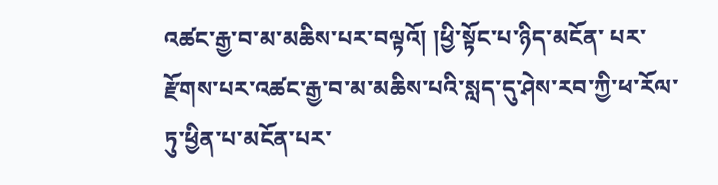འཚང་རྒྱ་བ་མ་མཆིས་པར་བལྟའོ། །ཕྱི་སྟོང་པ་ཉིད་མངོན་ པར་རྫོགས་པར་འཚང་རྒྱ་བ་མ་མཆིས་པའི་སླད་དུ་ཤེས་རབ་ཀྱི་ཕ་རོལ་ཏུ་ཕྱིན་པ་མངོན་པར་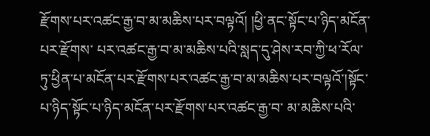རྫོགས་པར་འཚང་རྒྱ་བ་མ་མཆིས་པར་བལྟའོ། །ཕྱི་ནང་སྟོང་པ་ཉིད་མངོན་པར་རྫོགས་ པར་འཚང་རྒྱ་བ་མ་མཆིས་པའི་སླད་དུ་ཤེས་རབ་ཀྱི་ཕ་རོལ་ཏུ་ཕྱིན་པ་མངོན་པར་རྫོགས་པར་འཚང་རྒྱ་བ་མ་མཆིས་པར་བལྟའོ་།སྟོང་པ་ཉིད་སྟོང་པ་ཉིད་མངོན་པར་རྫོགས་པར་འཚང་རྒྱ་བ་ མ་མཆིས་པའི་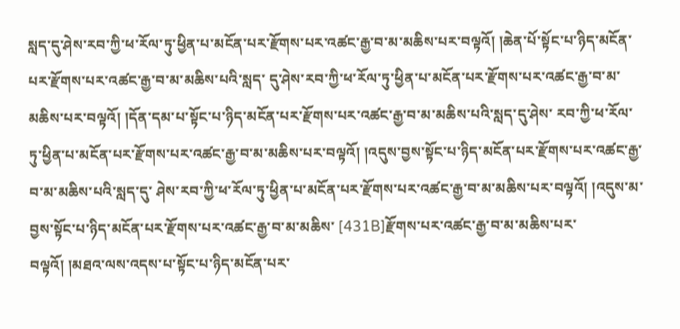སླད་དུ་ཤེས་རབ་ཀྱི་ཕ་རོལ་ཏུ་ཕྱིན་པ་མངོན་པར་རྫོགས་པར་འཚང་རྒྱ་བ་མ་མཆིས་པར་བལྟའོ། །ཆེན་པོ་སྟོང་པ་ཉིད་མངོན་པར་རྫོགས་པར་འཚང་རྒྱ་བ་མ་མཆིས་པའི་སླད་ དུ་ཤེས་རབ་ཀྱི་ཕ་རོལ་ཏུ་ཕྱིན་པ་མངོན་པར་རྫོགས་པར་འཚང་རྒྱ་བ་མ་མཆིས་པར་བལྟའོ། །དོན་དམ་པ་སྟོང་པ་ཉིད་མངོན་པར་རྫོགས་པར་འཚང་རྒྱ་བ་མ་མཆིས་པའི་སླད་དུ་ཤེས་ རབ་ཀྱི་ཕ་རོལ་ཏུ་ཕྱིན་པ་མངོན་པར་རྫོགས་པར་འཚང་རྒྱ་བ་མ་མཆིས་པར་བལྟའོ། །འདུས་བྱས་སྟོང་པ་ཉིད་མངོན་པར་རྫོགས་པར་འཚང་རྒྱ་བ་མ་མཆིས་པའི་སླད་དུ་ ཤེས་རབ་ཀྱི་ཕ་རོལ་ཏུ་ཕྱིན་པ་མངོན་པར་རྫོགས་པར་འཚང་རྒྱ་བ་མ་མཆིས་པར་བལྟའོ། །འདུས་མ་བྱས་སྟོང་པ་ཉིད་མངོན་པར་རྫོགས་པར་འཚང་རྒྱ་བ་མ་མཆིས་ [431B]རྫོགས་པར་འཚང་རྒྱ་བ་མ་མཆིས་པར་བལྟའོ། །མཐའ་ལས་འདས་པ་སྟོང་པ་ཉིད་མངོན་པར་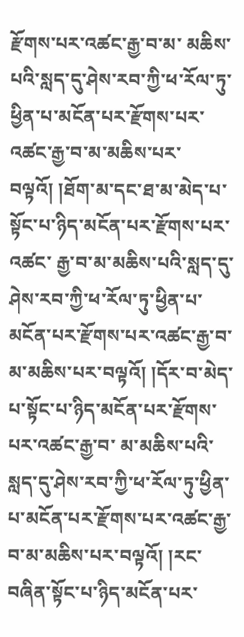རྫོགས་པར་འཚང་རྒྱ་བ་མ་ མཆིས་པའི་སླད་དུ་ཤེས་རབ་ཀྱི་ཕ་རོལ་ཏུ་ཕྱིན་པ་མངོན་པར་རྫོགས་པར་འཚང་རྒྱ་བ་མ་མཆིས་པར་བལྟའོ། །ཐོག་མ་དང་ཐ་མ་མེད་པ་སྟོང་པ་ཉིད་མངོན་པར་རྫོགས་པར་འཚང་ རྒྱ་བ་མ་མཆིས་པའི་སླད་དུ་ཤེས་རབ་ཀྱི་ཕ་རོལ་ཏུ་ཕྱིན་པ་མངོན་པར་རྫོགས་པར་འཚང་རྒྱ་བ་མ་མཆིས་པར་བལྟའོ། །དོར་བ་མེད་པ་སྟོང་པ་ཉིད་མངོན་པར་རྫོགས་པར་འཚང་རྒྱ་བ་ མ་མཆིས་པའི་སླད་དུ་ཤེས་རབ་ཀྱི་ཕ་རོལ་ཏུ་ཕྱིན་པ་མངོན་པར་རྫོགས་པར་འཚང་རྒྱ་བ་མ་མཆིས་པར་བལྟའོ། །རང་བཞིན་སྟོང་པ་ཉིད་མངོན་པར་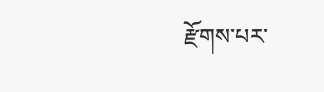རྫོགས་པར་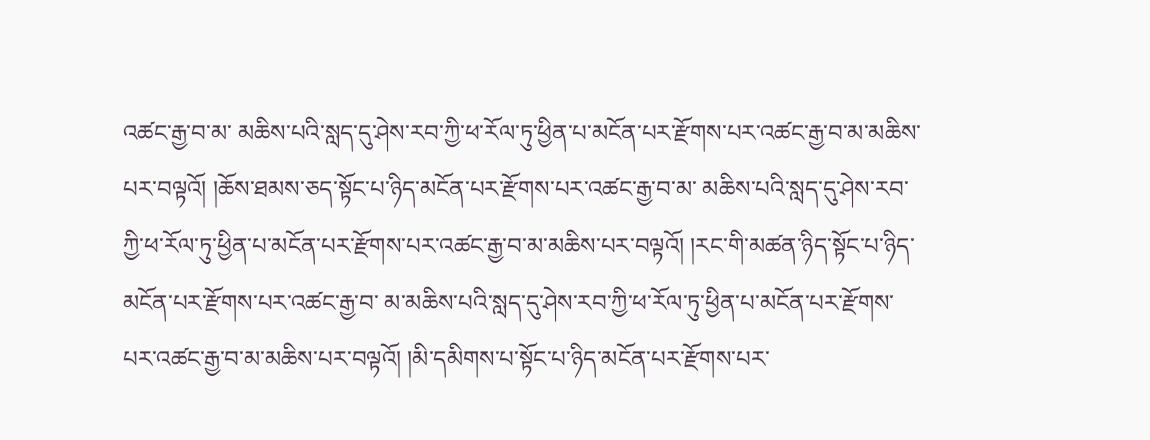འཚང་རྒྱ་བ་མ་ མཆིས་པའི་སླད་དུ་ཤེས་རབ་ཀྱི་ཕ་རོལ་ཏུ་ཕྱིན་པ་མངོན་པར་རྫོགས་པར་འཚང་རྒྱ་བ་མ་མཆིས་པར་བལྟའོ། །ཆོས་ཐམས་ཅད་སྟོང་པ་ཉིད་མངོན་པར་རྫོགས་པར་འཚང་རྒྱ་བ་མ་ མཆིས་པའི་སླད་དུ་ཤེས་རབ་ཀྱི་ཕ་རོལ་ཏུ་ཕྱིན་པ་མངོན་པར་རྫོགས་པར་འཚང་རྒྱ་བ་མ་མཆིས་པར་བལྟའོ། །རང་གི་མཚན་ཉིད་སྟོང་པ་ཉིད་མངོན་པར་རྫོགས་པར་འཚང་རྒྱ་བ་ མ་མཆིས་པའི་སླད་དུ་ཤེས་རབ་ཀྱི་ཕ་རོལ་ཏུ་ཕྱིན་པ་མངོན་པར་རྫོགས་པར་འཚང་རྒྱ་བ་མ་མཆིས་པར་བལྟའོ། །མི་དམིགས་པ་སྟོང་པ་ཉིད་མངོན་པར་རྫོགས་པར་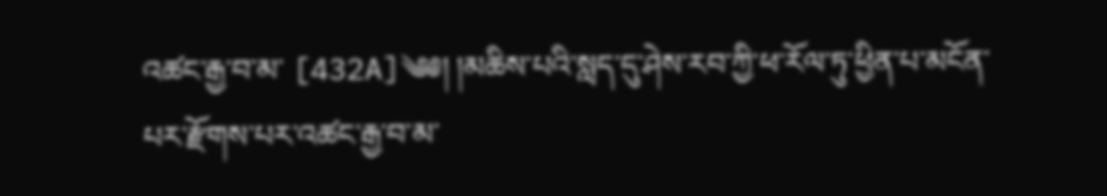འཚང་རྒྱ་བ་མ་ [432A]༄༅། །མཆིས་པའི་སླད་དུ་ཤེས་རབ་ཀྱི་ཕ་རོལ་ཏུ་ཕྱིན་པ་མངོན་པར་རྫོགས་པར་འཚང་རྒྱ་བ་མ་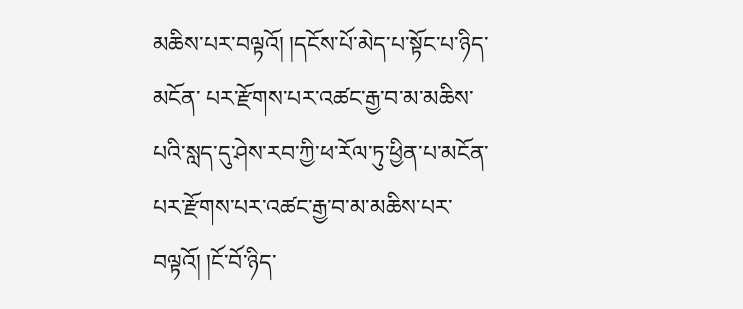མཆིས་པར་བལྟའོ། །དངོས་པོ་མེད་པ་སྟོང་པ་ཉིད་མངོན་ པར་རྫོགས་པར་འཚང་རྒྱ་བ་མ་མཆིས་པའི་སླད་དུ་ཤེས་རབ་ཀྱི་ཕ་རོལ་ཏུ་ཕྱིན་པ་མངོན་པར་རྫོགས་པར་འཚང་རྒྱ་བ་མ་མཆིས་པར་བལྟའོ། །ངོ་བོ་ཉིད་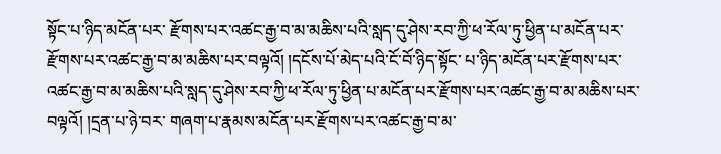སྟོང་པ་ཉིད་མངོན་པར་ རྫོགས་པར་འཚང་རྒྱ་བ་མ་མཆིས་པའི་སླད་དུ་ཤེས་རབ་ཀྱི་ཕ་རོལ་ཏུ་ཕྱིན་པ་མངོན་པར་རྫོགས་པར་འཚང་རྒྱ་བ་མ་མཆིས་པར་བལྟའོ། །དངོས་པོ་མེད་པའི་ངོ་བོ་ཉིད་སྟོང་ པ་ཉིད་མངོན་པར་རྫོགས་པར་འཚང་རྒྱ་བ་མ་མཆིས་པའི་སླད་དུ་ཤེས་རབ་ཀྱི་ཕ་རོལ་ཏུ་ཕྱིན་པ་མངོན་པར་རྫོགས་པར་འཚང་རྒྱ་བ་མ་མཆིས་པར་བལྟའོ། །དྲན་པ་ཉེ་བར་ གཞག་པ་རྣམས་མངོན་པར་རྫོགས་པར་འཚང་རྒྱ་བ་མ་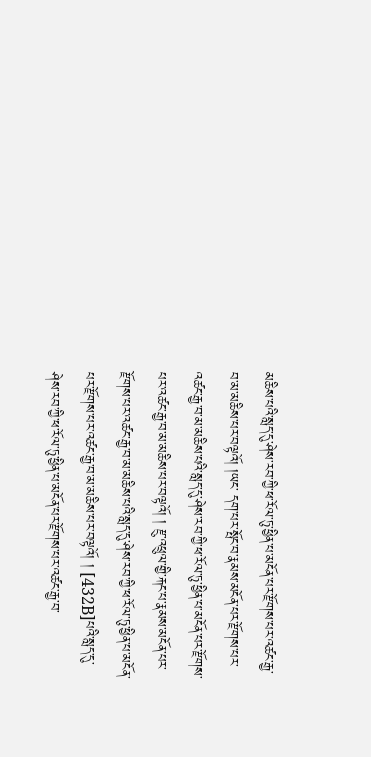མཆིས་པའི་སླད་དུ་ཤེས་རབ་ཀྱི་ཕ་རོལ་ཏུ་ཕྱིན་པ་མངོན་པར་རྫོགས་པར་འཚང་རྒྱ་བ་མ་མཆིས་པར་བལྟའོ། །ཡང་ དག་པར་སྤོང་བ་རྣམས་མངོན་པར་རྫོགས་པར་འཚང་རྒྱ་བ་མ་མཆིས་པའི་སླད་དུ་ཤེས་རབ་ཀྱི་ཕ་རོལ་ཏུ་ཕྱིན་པ་མངོན་པར་རྫོགས་པར་འཚང་རྒྱ་བ་མ་མཆིས་པར་བལྟའོ། ། རྫུ་འཕྲུལ་གྱི་རྐང་པ་རྣམས་མངོན་པར་རྫོགས་པར་འཚང་རྒྱ་བ་མ་མཆིས་པའི་སླད་དུ་ཤེས་རབ་ཀྱི་ཕ་རོལ་ཏུ་ཕྱིན་པ་མངོན་པར་རྫོགས་པར་འཚང་རྒྱ་བ་མ་མཆིས་པར་བལྟའོ། ། [432B]པའི་སླད་དུ་ཤེས་རབ་ཀྱི་ཕ་རོལ་ཏུ་ཕྱིན་པ་མངོན་པར་རྫོགས་པར་འཚང་རྒྱ་བ་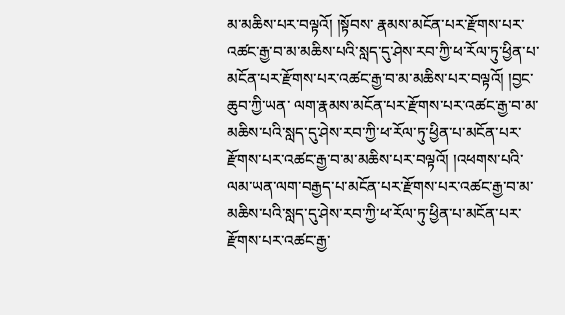མ་མཆིས་པར་བལྟའོ། །སྟོབས་ རྣམས་མངོན་པར་རྫོགས་པར་འཚང་རྒྱ་བ་མ་མཆིས་པའི་སླད་དུ་ཤེས་རབ་ཀྱི་ཕ་རོལ་ཏུ་ཕྱིན་པ་མངོན་པར་རྫོགས་པར་འཚང་རྒྱ་བ་མ་མཆིས་པར་བལྟའོ། །བྱང་ཆུབ་ཀྱི་ཡན་ ལག་རྣམས་མངོན་པར་རྫོགས་པར་འཚང་རྒྱ་བ་མ་མཆིས་པའི་སླད་དུ་ཤེས་རབ་ཀྱི་ཕ་རོལ་ཏུ་ཕྱིན་པ་མངོན་པར་རྫོགས་པར་འཚང་རྒྱ་བ་མ་མཆིས་པར་བལྟའོ། །འཕགས་པའི་ ལམ་ཡན་ལག་བརྒྱད་པ་མངོན་པར་རྫོགས་པར་འཚང་རྒྱ་བ་མ་མཆིས་པའི་སླད་དུ་ཤེས་རབ་ཀྱི་ཕ་རོལ་ཏུ་ཕྱིན་པ་མངོན་པར་རྫོགས་པར་འཚང་རྒྱ་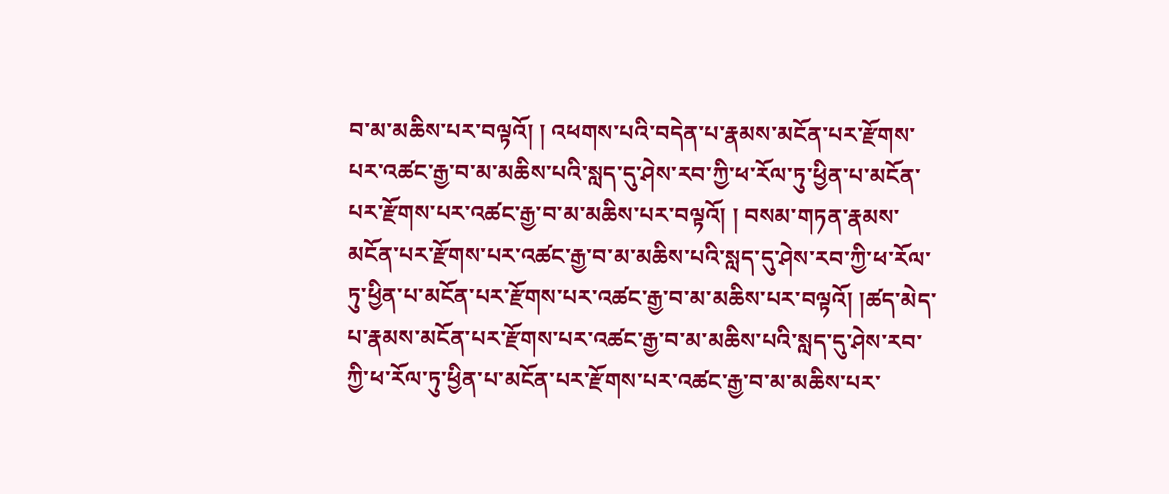བ་མ་མཆིས་པར་བལྟའོ། ། འཕགས་པའི་བདེན་པ་རྣམས་མངོན་པར་རྫོགས་པར་འཚང་རྒྱ་བ་མ་མཆིས་པའི་སླད་དུ་ཤེས་རབ་ཀྱི་ཕ་རོལ་ཏུ་ཕྱིན་པ་མངོན་པར་རྫོགས་པར་འཚང་རྒྱ་བ་མ་མཆིས་པར་བལྟའོ། ། བསམ་གཏན་རྣམས་མངོན་པར་རྫོགས་པར་འཚང་རྒྱ་བ་མ་མཆིས་པའི་སླད་དུ་ཤེས་རབ་ཀྱི་ཕ་རོལ་ཏུ་ཕྱིན་པ་མངོན་པར་རྫོགས་པར་འཚང་རྒྱ་བ་མ་མཆིས་པར་བལྟའོ། །ཚད་མེད་ པ་རྣམས་མངོན་པར་རྫོགས་པར་འཚང་རྒྱ་བ་མ་མཆིས་པའི་སླད་དུ་ཤེས་རབ་ཀྱི་ཕ་རོལ་ཏུ་ཕྱིན་པ་མངོན་པར་རྫོགས་པར་འཚང་རྒྱ་བ་མ་མཆིས་པར་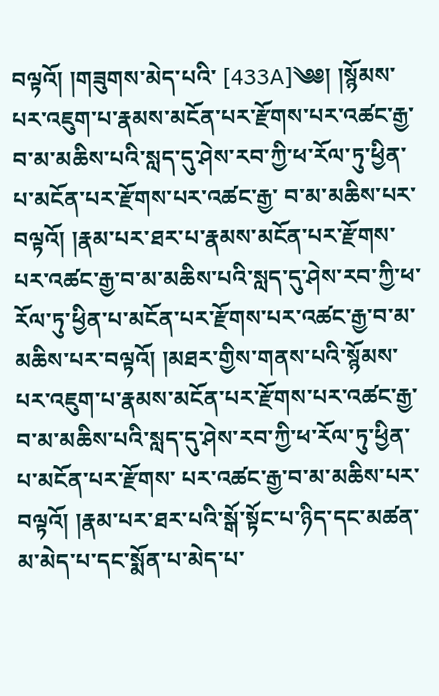བལྟའོ། །གཟུགས་མེད་པའི་ [433A]༄༅། །སྙོམས་པར་འཇུག་པ་རྣམས་མངོན་པར་རྫོགས་པར་འཚང་རྒྱ་བ་མ་མཆིས་པའི་སླད་དུ་ཤེས་རབ་ཀྱི་ཕ་རོལ་ཏུ་ཕྱིན་པ་མངོན་པར་རྫོགས་པར་འཚང་རྒྱ་ བ་མ་མཆིས་པར་བལྟའོ། །རྣམ་པར་ཐར་པ་རྣམས་མངོན་པར་རྫོགས་པར་འཚང་རྒྱ་བ་མ་མཆིས་པའི་སླད་དུ་ཤེས་རབ་ཀྱི་ཕ་རོལ་ཏུ་ཕྱིན་པ་མངོན་པར་རྫོགས་པར་འཚང་རྒྱ་བ་མ་ མཆིས་པར་བལྟའོ། །མཐར་གྱིས་གནས་པའི་སྙོམས་པར་འཇུག་པ་རྣམས་མངོན་པར་རྫོགས་པར་འཚང་རྒྱ་བ་མ་མཆིས་པའི་སླད་དུ་ཤེས་རབ་ཀྱི་ཕ་རོལ་ཏུ་ཕྱིན་པ་མངོན་པར་རྫོགས་ པར་འཚང་རྒྱ་བ་མ་མཆིས་པར་བལྟའོ། །རྣམ་པར་ཐར་པའི་སྒོ་སྟོང་པ་ཉིད་དང་མཚན་མ་མེད་པ་དང་སྨོན་པ་མེད་པ་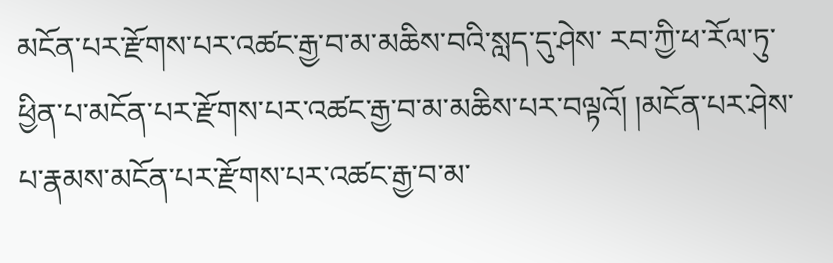མངོན་པར་རྫོགས་པར་འཚང་རྒྱ་བ་མ་མཆིས་བའི་སླད་དུ་ཤེས་ རབ་ཀྱི་ཕ་རོལ་ཏུ་ཕྱིན་པ་མངོན་པར་རྫོགས་པར་འཚང་རྒྱ་བ་མ་མཆིས་པར་བལྟའོ། །མངོན་པར་ཤེས་པ་རྣམས་མངོན་པར་རྫོགས་པར་འཚང་རྒྱ་བ་མ་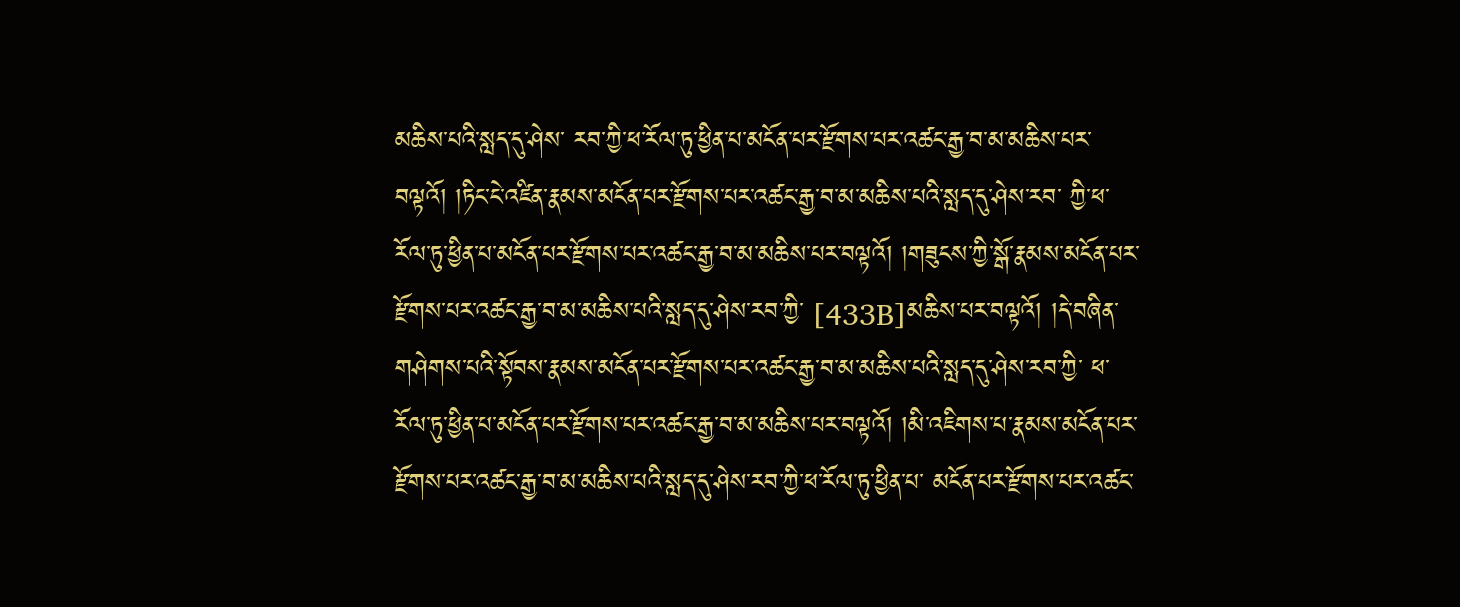མཆིས་པའི་སླད་དུ་ཤེས་ རབ་ཀྱི་ཕ་རོལ་ཏུ་ཕྱིན་པ་མངོན་པར་རྫོགས་པར་འཚང་རྒྱ་བ་མ་མཆིས་པར་བལྟའོ། །ཏིང་ངེ་འཛིན་རྣམས་མངོན་པར་རྫོགས་པར་འཚང་རྒྱ་བ་མ་མཆིས་པའི་སླད་དུ་ཤེས་རབ་ ཀྱི་ཕ་རོལ་ཏུ་ཕྱིན་པ་མངོན་པར་རྫོགས་པར་འཚང་རྒྱ་བ་མ་མཆིས་པར་བལྟའོ། །གཟུངས་ཀྱི་སྒོ་རྣམས་མངོན་པར་རྫོགས་པར་འཚང་རྒྱ་བ་མ་མཆིས་པའི་སླད་དུ་ཤེས་རབ་ཀྱི་ [433B]མཆིས་པར་བལྟའོ། །དེ་བཞིན་གཤེགས་པའི་སྟོབས་རྣམས་མངོན་པར་རྫོགས་པར་འཚང་རྒྱ་བ་མ་མཆིས་པའི་སླད་དུ་ཤེས་རབ་ཀྱི་ ཕ་རོལ་ཏུ་ཕྱིན་པ་མངོན་པར་རྫོགས་པར་འཚང་རྒྱ་བ་མ་མཆིས་པར་བལྟའོ། །མི་འཇིགས་པ་རྣམས་མངོན་པར་རྫོགས་པར་འཚང་རྒྱ་བ་མ་མཆིས་པའི་སླད་དུ་ཤེས་རབ་ཀྱི་ཕ་རོལ་ཏུ་ཕྱིན་པ་ མངོན་པར་རྫོགས་པར་འཚང་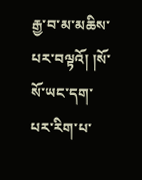རྒྱ་བ་མ་མཆིས་པར་བལྟའོ། །སོ་སོ་ཡང་དག་པར་རིག་པ་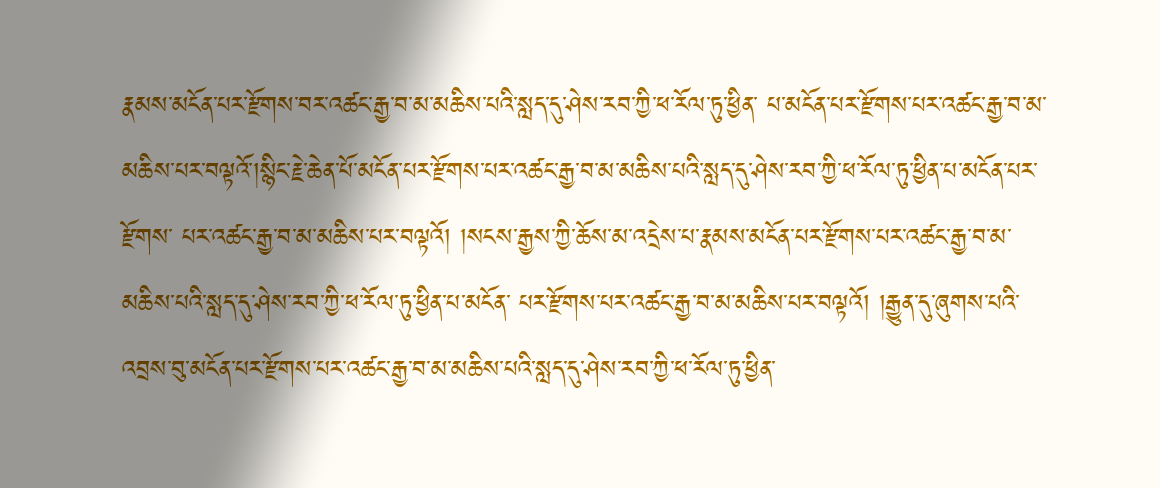རྣམས་མངོན་པར་རྫོགས་བར་འཚང་རྒྱ་བ་མ་མཆིས་པའི་སླད་དུ་ཤེས་རབ་ཀྱི་ཕ་རོལ་ཏུ་ཕྱིན་ པ་མངོན་པར་རྫོགས་པར་འཚང་རྒྱ་བ་མ་མཆིས་པར་བལྟའོ་།སྙིང་རྗེ་ཆེན་པོ་མངོན་པར་རྫོགས་པར་འཚང་རྒྱ་བ་མ་མཆིས་པའི་སླད་དུ་ཤེས་རབ་ཀྱི་ཕ་རོལ་ཏུ་ཕྱིན་པ་མངོན་པར་རྫོགས་ པར་འཚང་རྒྱ་བ་མ་མཆིས་པར་བལྟའོ། །སངས་རྒྱས་ཀྱི་ཆོས་མ་འདྲེས་པ་རྣམས་མངོན་པར་རྫོགས་པར་འཚང་རྒྱ་བ་མ་མཆིས་པའི་སླད་དུ་ཤེས་རབ་ཀྱི་ཕ་རོལ་ཏུ་ཕྱིན་པ་མངོན་ པར་རྫོགས་པར་འཚང་རྒྱ་བ་མ་མཆིས་པར་བལྟའོ། །རྒྱུན་དུ་ཞུགས་པའི་འབྲས་བུ་མངོན་པར་རྫོགས་པར་འཚང་རྒྱ་བ་མ་མཆིས་པའི་སླད་དུ་ཤེས་རབ་ཀྱི་ཕ་རོལ་ཏུ་ཕྱིན་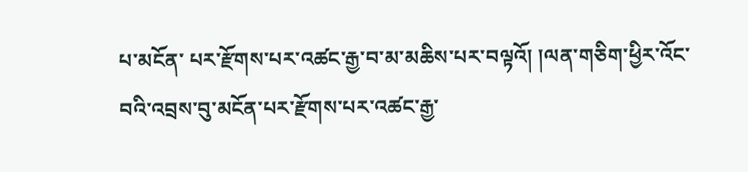པ་མངོན་ པར་རྫོགས་པར་འཚང་རྒྱ་བ་མ་མཆིས་པར་བལྟའོ། །ལན་གཅིག་ཕྱིར་འོང་བའི་འབྲས་བུ་མངོན་པར་རྫོགས་པར་འཚང་རྒྱ་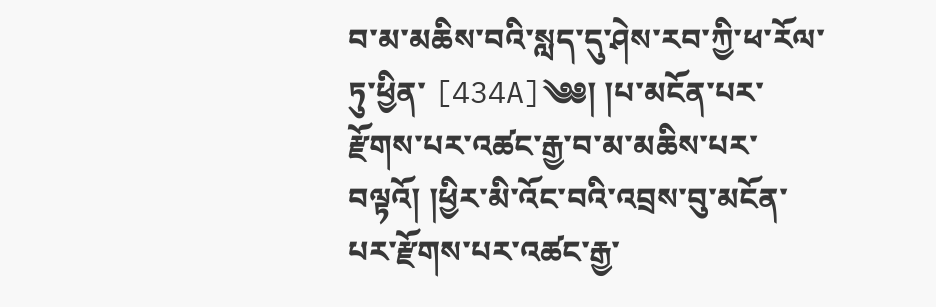བ་མ་མཆིས་བའི་སླད་དུ་ཤེས་རབ་ཀྱི་ཕ་རོལ་ཏུ་ཕྱིན་ [434A]༄༅། །པ་མངོན་པར་རྫོགས་པར་འཚང་རྒྱ་བ་མ་མཆིས་པར་བལྟའོ། །ཕྱིར་མི་འོང་བའི་འབྲས་བུ་མངོན་པར་རྫོགས་པར་འཚང་རྒྱ་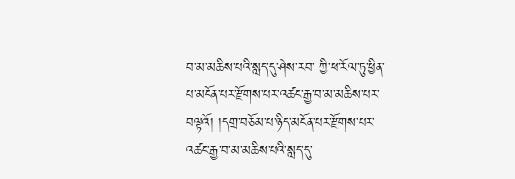བ་མ་མཆིས་པའི་སླད་དུ་ཤེས་རབ་ ཀྱི་ཕ་རོལ་ཏུ་ཕྱིན་པ་མངོན་པར་རྫོགས་པར་འཚང་རྒྱ་བ་མ་མཆིས་པར་བལྟའོ། །དགྲ་བཅོམ་པ་ཉིད་མངོན་པར་རྫོགས་པར་འཚང་རྒྱ་བ་མ་མཆིས་པའི་སླད་དུ་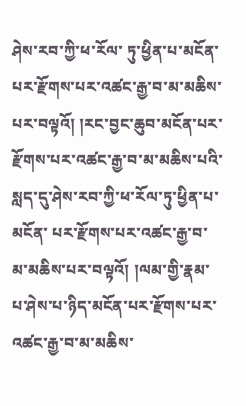ཤེས་རབ་ཀྱི་ཕ་རོལ་ ཏུ་ཕྱིན་པ་མངོན་པར་རྫོགས་པར་འཚང་རྒྱ་བ་མ་མཆིས་པར་བལྟའོ། །རང་བྱང་ཆུབ་མངོན་པར་རྫོགས་པར་འཚང་རྒྱ་བ་མ་མཆིས་པའི་སླད་དུ་ཤེས་རབ་ཀྱི་ཕ་རོལ་ཏུ་ཕྱིན་པ་མངོན་ པར་རྫོགས་པར་འཚང་རྒྱ་བ་མ་མཆིས་པར་བལྟའོ། །ལམ་གྱི་རྣམ་པ་ཤེས་པ་ཉིད་མངོན་པར་རྫོགས་པར་འཚང་རྒྱ་བ་མ་མཆིས་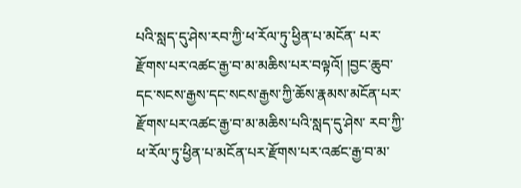པའི་སླད་དུ་ཤེས་རབ་ཀྱི་ཕ་རོལ་ཏུ་ཕྱིན་པ་མངོན་ པར་རྫོགས་པར་འཚང་རྒྱ་བ་མ་མཆིས་པར་བལྟའོ། །བྱང་ཆུབ་དང་སངས་རྒྱས་དང་སངས་རྒྱས་ཀྱི་ཆོས་རྣམས་མངོན་པར་རྫོགས་པར་འཚང་རྒྱ་བ་མ་མཆིས་པའི་སླད་དུ་ཤེས་ རབ་ཀྱི་ཕ་རོལ་ཏུ་ཕྱིན་པ་མངོན་པར་རྫོགས་པར་འཚང་རྒྱ་བ་མ་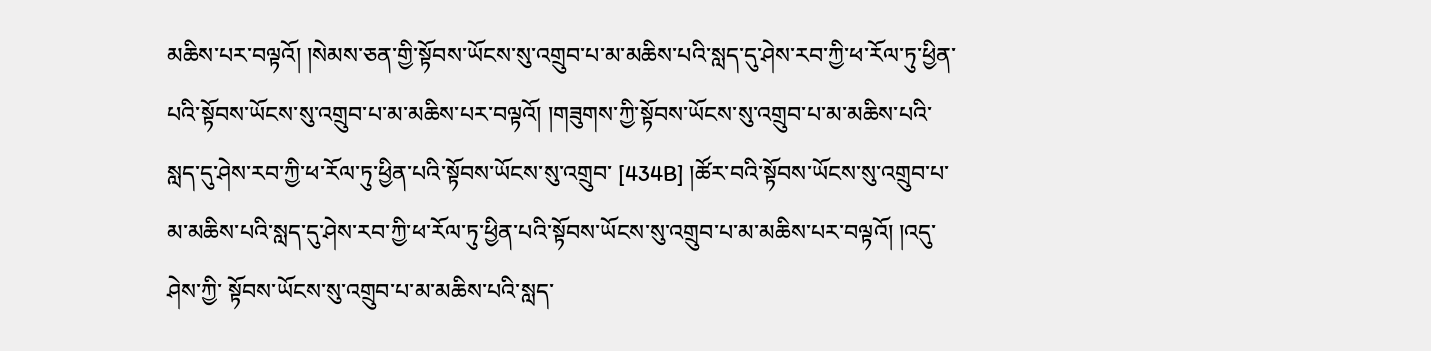མཆིས་པར་བལྟའོ། །སེམས་ཅན་གྱི་སྟོབས་ཡོངས་སུ་འགྲུབ་པ་མ་མཆིས་པའི་སླད་དུ་ཤེས་རབ་ཀྱི་ཕ་རོལ་ཏུ་ཕྱིན་ པའི་སྟོབས་ཡོངས་སུ་འགྲུབ་པ་མ་མཆིས་པར་བལྟའོ། །གཟུགས་ཀྱི་སྟོབས་ཡོངས་སུ་འགྲུབ་པ་མ་མཆིས་པའི་སླད་དུ་ཤེས་རབ་ཀྱི་ཕ་རོལ་ཏུ་ཕྱིན་པའི་སྟོབས་ཡོངས་སུ་འགྲུབ་ [434B] །ཚོར་བའི་སྟོབས་ཡོངས་སུ་འགྲུབ་པ་མ་མཆིས་པའི་སླད་དུ་ཤེས་རབ་ཀྱི་ཕ་རོལ་ཏུ་ཕྱིན་པའི་སྟོབས་ཡོངས་སུ་འགྲུབ་པ་མ་མཆིས་པར་བལྟའོ། །འདུ་ཤེས་ཀྱི་ སྟོབས་ཡོངས་སུ་འགྲུབ་པ་མ་མཆིས་པའི་སླད་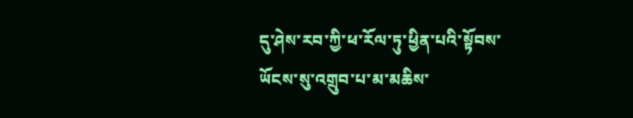དུ་ཤེས་རབ་ཀྱི་ཕ་རོལ་ཏུ་ཕྱིན་པའི་སྟོབས་ཡོངས་སུ་འགྲུབ་པ་མ་མཆིས་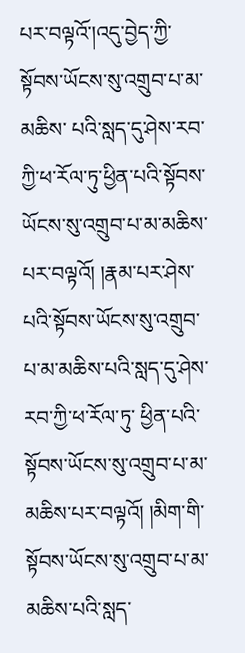པར་བལྟའོ་།འདུ་བྱེད་ཀྱི་སྟོབས་ཡོངས་སུ་འགྲུབ་པ་མ་མཆིས་ པའི་སླད་དུ་ཤེས་རབ་ཀྱི་ཕ་རོལ་ཏུ་ཕྱིན་པའི་སྟོབས་ཡོངས་སུ་འགྲུབ་པ་མ་མཆིས་པར་བལྟའོ། །རྣམ་པར་ཤེས་པའི་སྟོབས་ཡོངས་སུ་འགྲུབ་པ་མ་མཆིས་པའི་སླད་དུ་ཤེས་རབ་ཀྱི་ཕ་རོལ་ཏུ་ ཕྱིན་པའི་སྟོབས་ཡོངས་སུ་འགྲུབ་པ་མ་མཆིས་པར་བལྟའོ། །མིག་གི་སྟོབས་ཡོངས་སུ་འགྲུབ་པ་མ་མཆིས་པའི་སླད་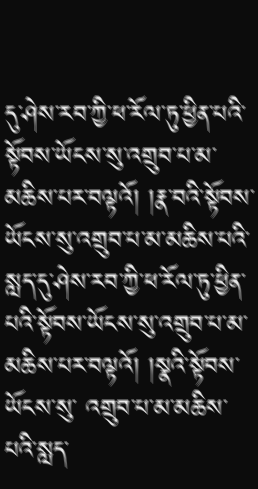དུ་ཤེས་རབ་ཀྱི་ཕ་རོལ་ཏུ་ཕྱིན་པའི་སྟོབས་ཡོངས་སུ་འགྲུབ་པ་མ་ མཆིས་པར་བལྟའོ། །རྣ་བའི་སྟོབས་ཡོངས་སུ་འགྲུབ་པ་མ་མཆིས་པའི་སླད་དུ་ཤེས་རབ་ཀྱི་ཕ་རོལ་ཏུ་ཕྱིན་པའི་སྟོབས་ཡོངས་སུ་འགྲུབ་པ་མ་མཆིས་པར་བལྟའོ། །སྣའི་སྟོབས་ཡོངས་སུ་ འགྲུབ་པ་མ་མཆིས་པའི་སླད་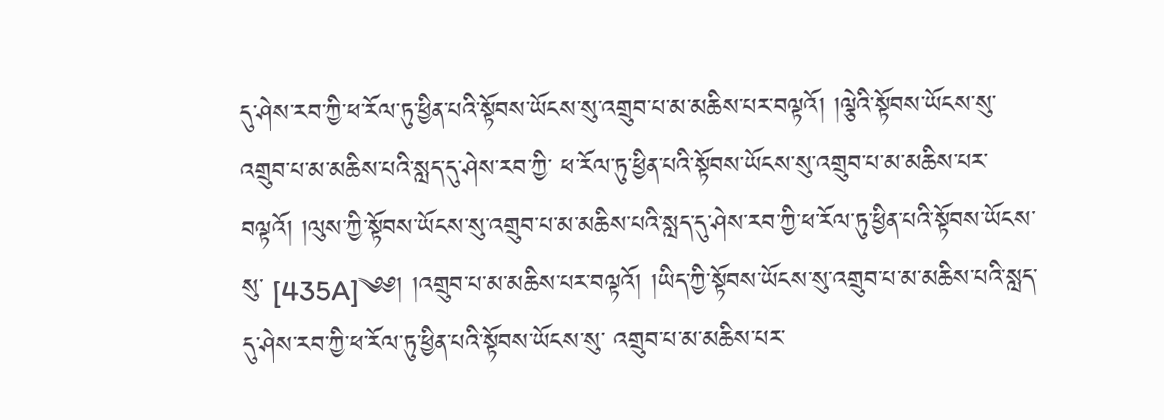དུ་ཤེས་རབ་ཀྱི་ཕ་རོལ་ཏུ་ཕྱིན་པའི་སྟོབས་ཡོངས་སུ་འགྲུབ་པ་མ་མཆིས་པར་བལྟའོ། །ལྕེའི་སྟོབས་ཡོངས་སུ་འགྲུབ་པ་མ་མཆིས་པའི་སླད་དུ་ཤེས་རབ་ཀྱི་ ཕ་རོལ་ཏུ་ཕྱིན་པའི་སྟོབས་ཡོངས་སུ་འགྲུབ་པ་མ་མཆིས་པར་བལྟའོ། །ལུས་ཀྱི་སྟོབས་ཡོངས་སུ་འགྲུབ་པ་མ་མཆིས་པའི་སླད་དུ་ཤེས་རབ་ཀྱི་ཕ་རོལ་ཏུ་ཕྱིན་པའི་སྟོབས་ཡོངས་སུ་ [435A]༄༅། །འགྲུབ་པ་མ་མཆིས་པར་བལྟའོ། །ཡིད་ཀྱི་སྟོབས་ཡོངས་སུ་འགྲུབ་པ་མ་མཆིས་པའི་སླད་དུ་ཤེས་རབ་ཀྱི་ཕ་རོལ་ཏུ་ཕྱིན་པའི་སྟོབས་ཡོངས་སུ་ འགྲུབ་པ་མ་མཆིས་པར་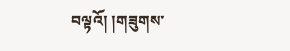བལྟའོ། །གཟུགས་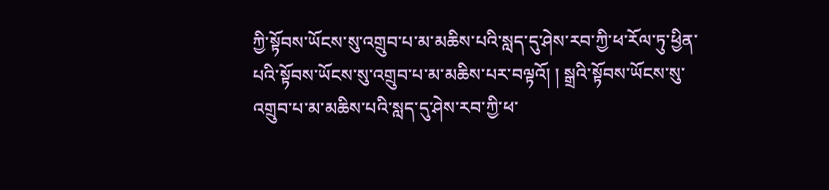ཀྱི་སྟོབས་ཡོངས་སུ་འགྲུབ་པ་མ་མཆིས་པའི་སླད་དུ་ཤེས་རབ་ཀྱི་ཕ་རོལ་ཏུ་ཕྱིན་པའི་སྟོབས་ཡོངས་སུ་འགྲུབ་པ་མ་མཆིས་པར་བལྟའོ། ། སྒྲའི་སྟོབས་ཡོངས་སུ་འགྲུབ་པ་མ་མཆིས་པའི་སླད་དུ་ཤེས་རབ་ཀྱི་ཕ་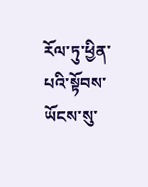རོལ་ཏུ་ཕྱིན་པའི་སྟོབས་ཡོངས་སུ་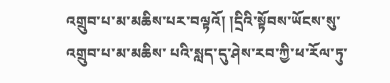འགྲུབ་པ་མ་མཆིས་པར་བལྟའོ། །དྲིའི་སྟོབས་ཡོངས་སུ་འགྲུབ་པ་མ་མཆིས་ པའི་སླད་དུ་ཤེས་རབ་ཀྱི་ཕ་རོལ་ཏུ་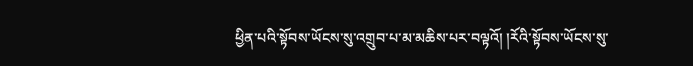ཕྱིན་པའི་སྟོབས་ཡོངས་སུ་འགྲུབ་པ་མ་མཆིས་པར་བལྟའོ། །རོའི་སྟོབས་ཡོངས་སུ་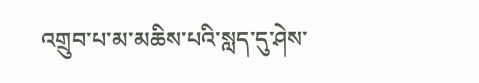འགྲུབ་པ་མ་མཆིས་པའི་སླད་དུ་ཤེས་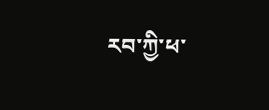རབ་ཀྱི་ཕ་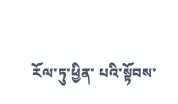རོལ་ཏུ་ཕྱིན་ པའི་སྟོབས་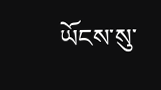ཡོངས་སུ་